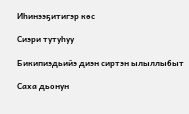Иһинээҕитигэр көс

Сиэри тутуһуу

Бикипиэдьийэ диэн сиртэн ылыллыбыт

Саха дьонун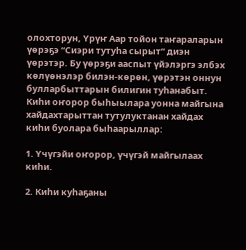олохторун, Үрүҥ Аар тойон таҥараларын үөрэҕэ “Сиэри тутуһа сырыт” диэн үөрэтэр. Бу үөрэҕи ааспыт үйэлэргэ элбэх көлүөнэлэр билэн-көрөн, үөрэтэн оннун булларбыттарын билигин туһанабыт. Киһи оҥорор быһыылара уонна майгына хайдахтарыттан тутулуктанан хайдах киһи буолара быһаарыллар:

1. Үчүгэйи оҥорор, үчүгэй майгылаах киһи.

2. Киһи куһаҕаны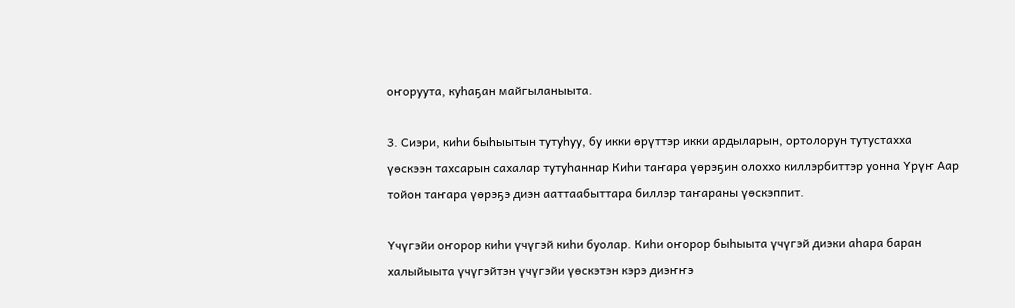оҥоруута, куһаҕан майгыланыыта.

3. Сиэри, киһи быһыытын тутуһуу, бу икки өрүттэр икки ардыларын, ортолорун тутустахха үөскээн тахсарын сахалар тутуһаннар Киһи таҥара үөрэҕин олоххо киллэрбиттэр уонна Үрүҥ Аар тойон таҥара үөрэҕэ диэн ааттаабыттара биллэр таҥараны үөскэппит.

Үчүгэйи оҥорор киһи үчүгэй киһи буолар. Киһи оҥорор быһыыта үчүгэй диэки аһара баран халыйыыта үчүгэйтэн үчүгэйи үөскэтэн кэрэ диэҥҥэ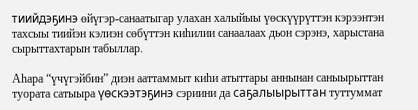тиийдэҕинэ өйүгэр-санаатыгар улахан халыйыы үөскүүрүттэн кэрээнтэн тахсыы тиийэн кэлиэн сөбүттэн киһилии санаалаах дьон сэрэнэ, харыстана сырыттахтарын табыллар.

Аһара “үчүгэйбин” диэн ааттаммыт киһи атыттары аннынан саныырыттан туората сатыыра үөскээтэҕинэ сэриини да саҕалыырыттан туттуммат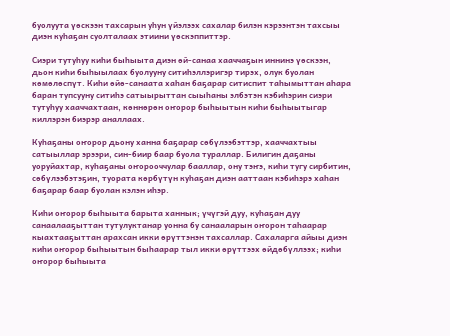буолуута үөскээн тахсарын уһун үйэлээх сахалар билэн кэрээнтэн тахсыы диэн куһаҕан суолталаах этиини үөскэппиттэр.

Сиэри тутуһуу киһи быһыыта диэн өй-санаа хааччаҕын иннинэ үөскээн, дьон киһи быһыылаах буолууну ситиһэллэригэр тирэх, олук буолан көмөлөспүт. Киһи өйө-санаата хаһан баҕарар ситиспит таһымыттан аһара баран тупсууну ситиһэ сатыырыттан сыыһаны элбэтэн кэбиһэрин сиэри тутуһуу хааччахтаан, көннөрөн оҥорор быһыытын киһи быһыытыгар киллэрэн биэрэр аналлаах.

Куһаҕаны оҥорор дьону ханна баҕарар сөбүлээбэттэр, хааччахтыы сатыыллар эрээри, син-биир баар буола тураллар. Билигин даҕаны уоруйахтар, куһаҕаны оҥорооччулар бааллар, ону тэҥэ, киһи тугу сирбитин, сөбүлээбэтэҕин, туората көрбүтүн куһаҕан диэн ааттаан кэбиһэрэ хаһан баҕарар баар буолан кэлэн иһэр.

Киһи оҥорор быһыыта барыта ханнык; үчүгэй дуу, куһаҕан дуу санаалааҕыттан тутулуктанар уонна бу санааларын оҥорон таһаарар кыахтааҕыттан арахсан икки өрүттэнэн тахсаллар. Сахаларга айыы диэн киһи оҥорор быһыытын быһаарар тыл икки өрүттээх өйдөбүллээх; киһи оҥорор быһыыта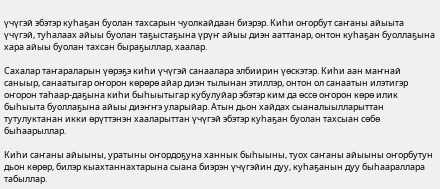үчүгэй эбэтэр куһаҕан буолан тахсарын чуолкайдаан биэрэр. Киһи оҥорбут саҥаны айыыта үчүгэй, туһалаах айыы буолан таҕыстаҕына үрүҥ айыы диэн ааттанар, онтон куһаҕан буоллаҕына хара айыы буолан тахсан быраҕыллар, хаалар.

Сахалар таҥараларын үөрэҕэ киһи үчүгэй санаалара элбиирин үөскэтэр. Киһи аан маҥнай саныыр, санаатыгар оҥорон көрөрө айар диэн тылынан этиллэр, онтон ол санаатын илэтигэр оҥорон таһаар-даҕына киһи быһыытыгар кубулуйар эбэтэр ким да өссө оҥорон көрө илик быһыыта буоллаҕына айыы диэҥҥэ уларыйар. Атын дьон хайдах сыаналыылларыттан тутулуктанан икки өрүттэнэн хааларыттан үчүгэй эбэтэр куһаҕан буолан тахсыан сөбө быһаарыллар.

Киһи саҥаны айыыны, уратыны оҥордоҕуна ханнык быһыыны, туох саҥаны айыыны оҥорбутун дьон көрөр, билэр кыахтаннахтарына сыана биэрэн үчүгэйин дуу, куһаҕанын дуу быһаараллара табыллар.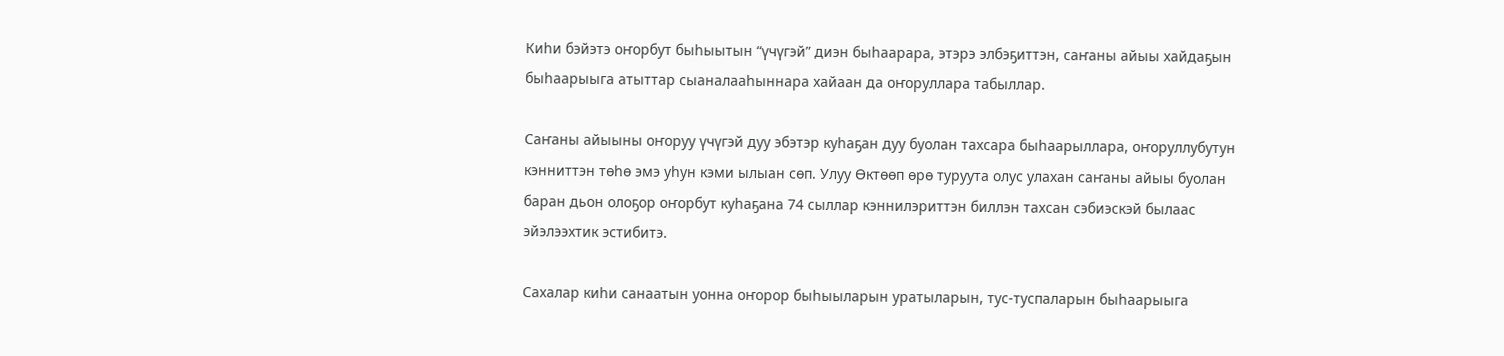Киһи бэйэтэ оҥорбут быһыытын “үчүгэй” диэн быһаарара, этэрэ элбэҕиттэн, саҥаны айыы хайдаҕын быһаарыыга атыттар сыаналааһыннара хайаан да оҥоруллара табыллар.

Саҥаны айыыны оҥоруу үчүгэй дуу эбэтэр куһаҕан дуу буолан тахсара быһаарыллара, оҥоруллубутун кэнниттэн төһө эмэ уһун кэми ылыан сөп. Улуу Өктөөп өрө туруута олус улахан саҥаны айыы буолан баран дьон олоҕор оҥорбут куһаҕана 74 сыллар кэннилэриттэн биллэн тахсан сэбиэскэй былаас эйэлээхтик эстибитэ.

Сахалар киһи санаатын уонна оҥорор быһыыларын уратыларын, тус-туспаларын быһаарыыга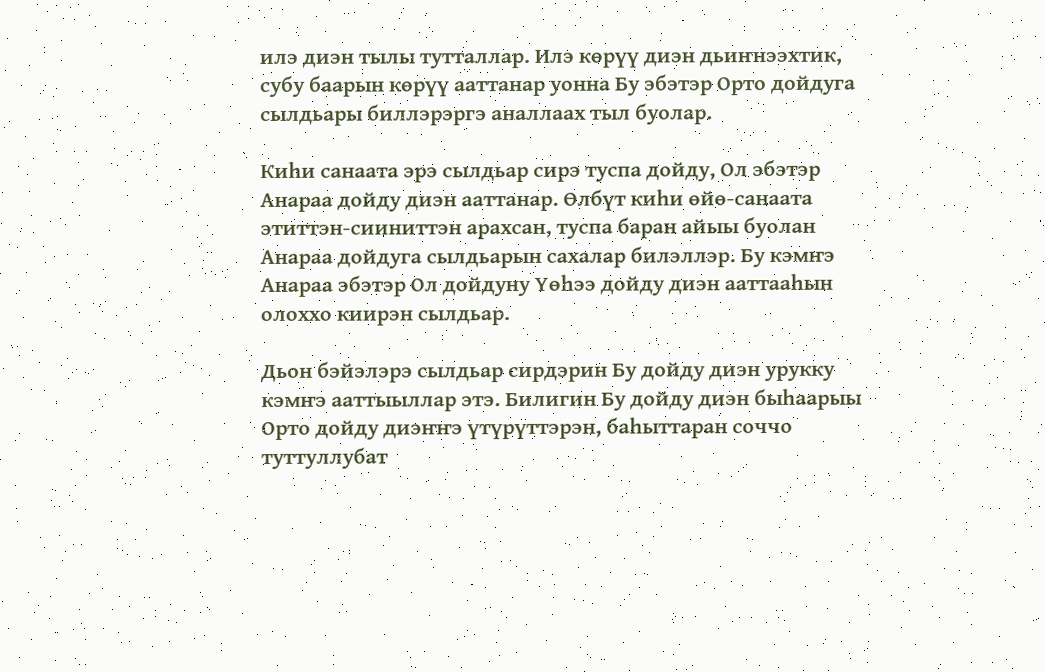илэ диэн тылы тутталлар. Илэ көрүү диэн дьиҥнээхтик, субу баарын көрүү ааттанар уонна Бу эбэтэр Орто дойдуга сылдьары биллэрэргэ аналлаах тыл буолар.

Киһи санаата эрэ сылдьар сирэ туспа дойду, Ол эбэтэр Анараа дойду диэн ааттанар. Өлбүт киһи өйө-санаата этиттэн-сииниттэн арахсан, туспа баран айыы буолан Анараа дойдуга сылдьарын сахалар билэллэр. Бу кэмҥэ Анараа эбэтэр Ол дойдуну Үөһээ дойду диэн ааттааһын олоххо киирэн сылдьар.

Дьон бэйэлэрэ сылдьар сирдэрин Бу дойду диэн урукку кэмҥэ ааттыыллар этэ. Билигин Бу дойду диэн быһаарыы Орто дойду диэҥҥэ үтүрүттэрэн, баһыттаран соччо туттуллубат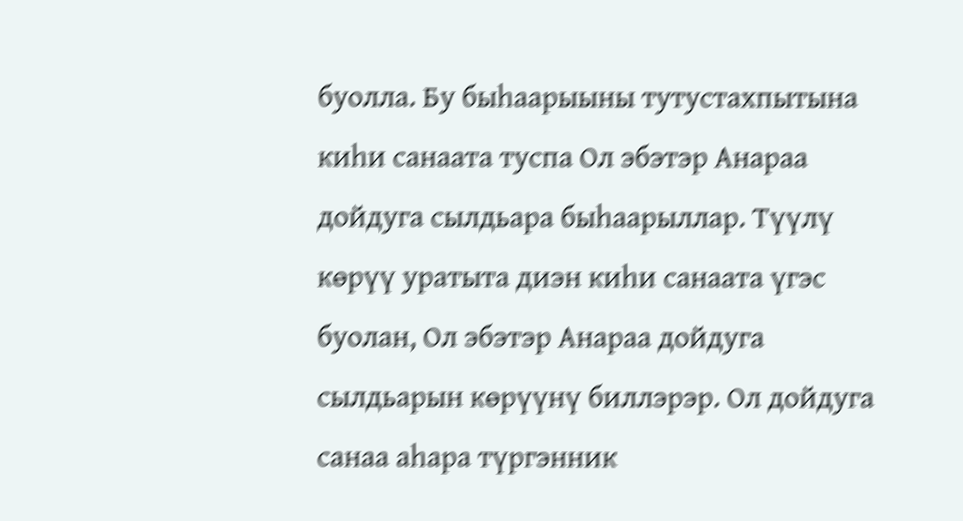буолла. Бу быһаарыыны тутустахпытына киһи санаата туспа Ол эбэтэр Анараа дойдуга сылдьара быһаарыллар. Түүлү көрүү уратыта диэн киһи санаата үгэс буолан, Ол эбэтэр Анараа дойдуга сылдьарын көрүүнү биллэрэр. Ол дойдуга санаа аһара түргэнник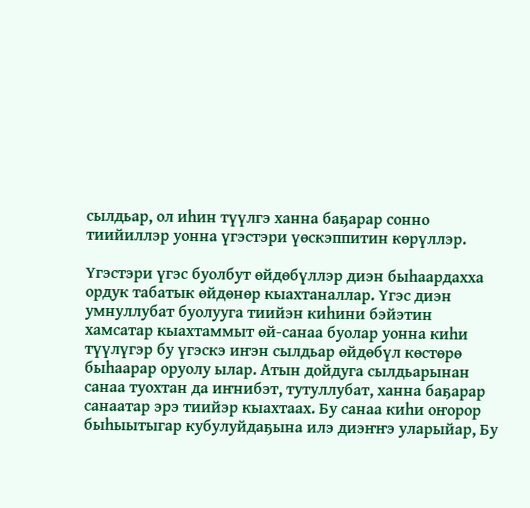сылдьар, ол иһин түүлгэ ханна баҕарар сонно тиийиллэр уонна үгэстэри үөскэппитин көрүллэр.

Үгэстэри үгэс буолбут өйдөбүллэр диэн быһаардахха ордук табатык өйдөнөр кыахтаналлар. Үгэс диэн умнуллубат буолууга тиийэн киһини бэйэтин хамсатар кыахтаммыт өй-санаа буолар уонна киһи түүлүгэр бу үгэскэ иҥэн сылдьар өйдөбүл көстөрө быһаарар оруолу ылар. Атын дойдуга сылдьарынан санаа туохтан да иҥнибэт, тутуллубат, ханна баҕарар санаатар эрэ тиийэр кыахтаах. Бу санаа киһи оҥорор быһыытыгар кубулуйдаҕына илэ диэҥҥэ уларыйар, Бу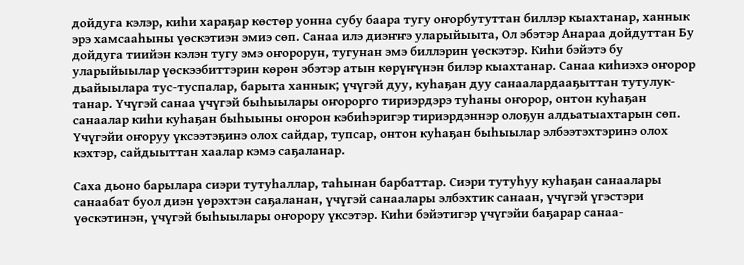дойдуга кэлэр, киһи хараҕар көстөр уонна субу баара тугу оҥорбутуттан биллэр кыахтанар, ханнык эрэ хамсааһыны үөскэтиэн эмиэ сөп. Санаа илэ диэҥҥэ уларыйыыта, Ол эбэтэр Анараа дойдуттан Бу дойдуга тиийэн кэлэн тугу эмэ оҥорорун, тугунан эмэ биллэрин үөскэтэр. Киһи бэйэтэ бу уларыйыылар үөскээбиттэрин көрөн эбэтэр атын көрүҥүнэн билэр кыахтанар. Санаа киһиэхэ оҥорор дьайыылара тус-туспалар, барыта ханнык; үчүгэй дуу, куһаҕан дуу санаалардааҕыттан тутулук-танар. Үчүгэй санаа үчүгэй быһыылары оҥорорго тириэрдэрэ туһаны оҥорор, онтон куһаҕан санаалар киһи куһаҕан быһыыны оҥорон кэбиһэригэр тириэрдэннэр олоҕун алдьатыахтарын сөп. Үчүгэйи оҥоруу үксээтэҕинэ олох сайдар, тупсар, онтон куһаҕан быһыылар элбээтэхтэринэ олох кэхтэр, сайдыыттан хаалар кэмэ саҕаланар.

Саха дьоно барылара сиэри тутуһаллар, таһынан барбаттар. Сиэри тутуһуу куһаҕан санаалары санаабат буол диэн үөрэхтэн саҕаланан, үчүгэй санаалары элбэхтик санаан, үчүгэй үгэстэри үөскэтинэн, үчүгэй быһыылары оҥорору үксэтэр. Киһи бэйэтигэр үчүгэйи баҕарар санаа-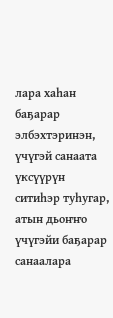лара хаһан баҕарар элбэхтэринэн, үчүгэй санаата үксүүрүн ситиһэр туһугар, атын дьоҥҥо үчүгэйи баҕарар санаалара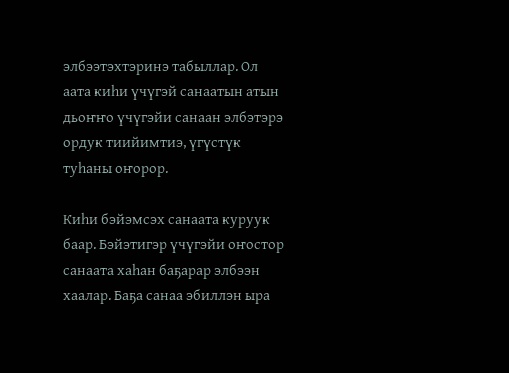элбээтэхтэринэ табыллар. Ол аата киһи үчүгэй санаатын атын дьоҥҥо үчүгэйи санаан элбэтэрэ ордук тиийимтиэ, үгүстүк туһаны оҥорор.

Киһи бэйэмсэх санаата куруук баар. Бэйэтигэр үчүгэйи оҥостор санаата хаһан баҕарар элбээн хаалар. Баҕа санаа эбиллэн ыра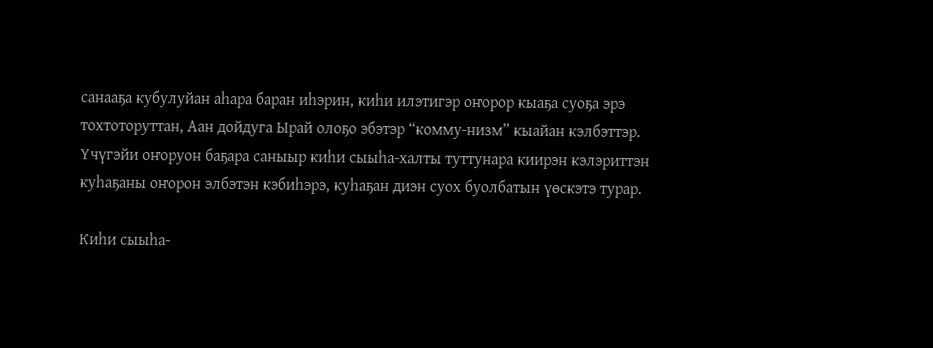санааҕа кубулуйан аһара баран иһэрин, киһи илэтигэр оҥорор кыаҕа суоҕа эрэ тохтоторуттан, Аан дойдуга Ырай олоҕо эбэтэр “комму-низм” кыайан кэлбэттэр. Үчүгэйи оҥоруон баҕара саныыр киһи сыыһа-халты туттунара киирэн кэлэриттэн куһаҕаны оҥорон элбэтэн кэбиһэрэ, куһаҕан диэн суох буолбатын үөскэтэ турар.

Киһи сыыһа-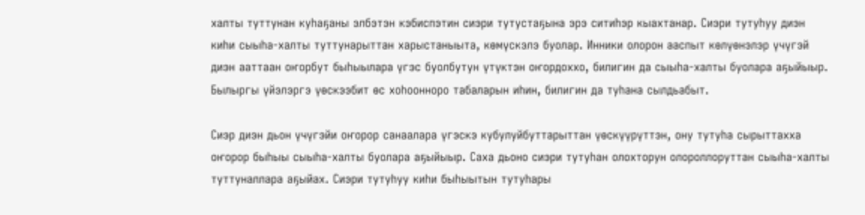халты туттунан куһаҕаны элбэтэн кэбиспэтин сиэри тутустаҕына эрэ ситиһэр кыахтанар. Сиэри тутуһуу диэн киһи сыыһа-халты туттунарыттан харыстаныыта, көмүскэлэ буолар. Инники олорон ааспыт көлүөнэлэр үчүгэй диэн ааттаан оҥорбут быһыылара үгэс буолбутун үтүктэн оҥордоххо, билигин да сыыһа-халты буолара аҕыйыыр. Былыргы үйэлэргэ үөскээбит өс хоһоонноро табаларын иһин, билигин да туһана сылдьабыт.

Сиэр диэн дьон үчүгэйи оҥорор санаалара үгэскэ кубулуйбуттарыттан үөскүүрүттэн, ону тутуһа сырыттахха оҥорор быһыы сыыһа-халты буолара аҕыйыыр. Саха дьоно сиэри тутуһан олохторун олороллоруттан сыыһа-халты туттуналлара аҕыйах. Сиэри тутуһуу киһи быһыытын тутуһары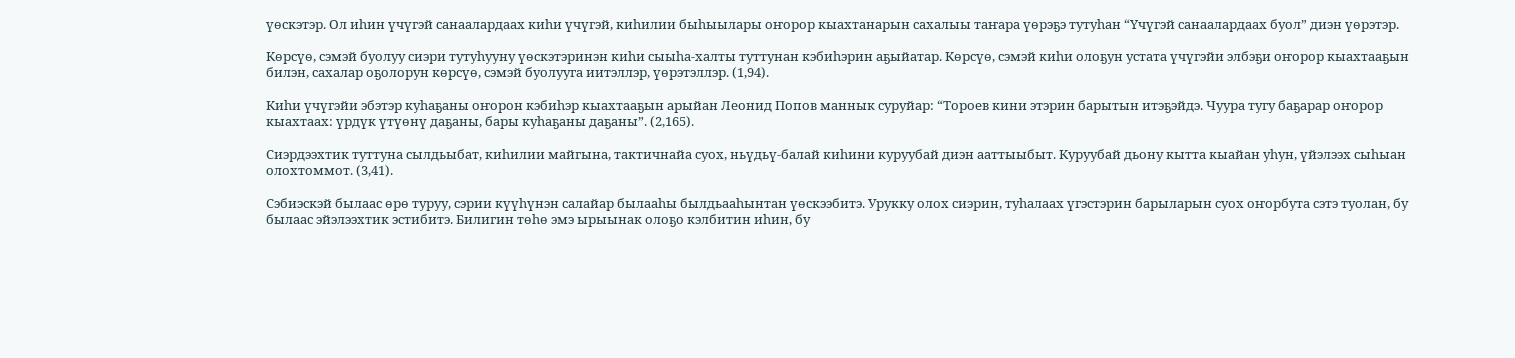үөскэтэр. Ол иһин үчүгэй санаалардаах киһи үчүгэй, киһилии быһыылары оҥорор кыахтанарын сахалыы таҥара үөрэҕэ тутуһан “Үчүгэй санаалардаах буол” диэн үөрэтэр.

Көрсүө, сэмэй буолуу сиэри тутуһууну үөскэтэринэн киһи сыыһа-халты туттунан кэбиһэрин аҕыйатар. Көрсүө, сэмэй киһи олоҕун устата үчүгэйи элбэҕи оҥорор кыахтааҕын билэн, сахалар оҕолорун көрсүө, сэмэй буолууга иитэллэр, үөрэтэллэр. (1,94).

Киһи үчүгэйи эбэтэр куһаҕаны оҥорон кэбиһэр кыахтааҕын арыйан Леонид Попов маннык суруйар: “Тороев кини этэрин барытын итэҕэйдэ. Чуура тугу баҕарар оҥорор кыахтаах: үрдүк үтүөнү даҕаны, бары куһаҕаны даҕаны”. (2,165).

Сиэрдээхтик туттуна сылдьыбат, киһилии майгына, тактичнайа суох, ньүдьү-балай киһини куруубай диэн ааттыыбыт. Куруубай дьону кытта кыайан уһун, үйэлээх сыһыан олохтоммот. (3,41).

Сэбиэскэй былаас өрө туруу, сэрии күүһүнэн салайар былааһы былдьааһынтан үөскээбитэ. Урукку олох сиэрин, туһалаах үгэстэрин барыларын суох оҥорбута сэтэ туолан, бу былаас эйэлээхтик эстибитэ. Билигин төһө эмэ ырыынак олоҕо кэлбитин иһин, бу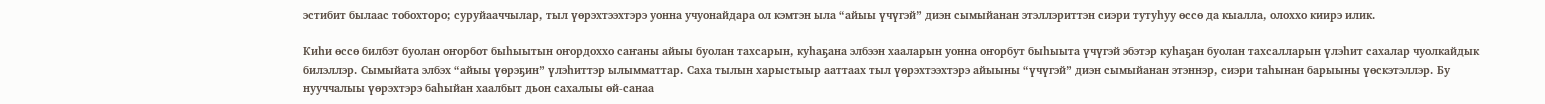эстибит былаас тобохторо; суруйааччылар, тыл үөрэхтээхтэрэ уонна учуонайдара ол кэмтэн ыла “айыы үчүгэй” диэн сымыйанан этэллэриттэн сиэри тутуһуу өссө да кыалла, олоххо киирэ илик.

Киһи өссө билбэт буолан оҥорбот быһыытын оҥордоххо саҥаны айыы буолан тахсарын, куһаҕана элбээн хааларын уонна оҥорбут быһыыта үчүгэй эбэтэр куһаҕан буолан тахсалларын үлэһит сахалар чуолкайдык билэллэр. Сымыйата элбэх “айыы үөрэҕин” үлэһиттэр ылымматтар. Саха тылын харыстыыр ааттаах тыл үөрэхтээхтэрэ айыыны “үчүгэй” диэн сымыйанан этэннэр, сиэри таһынан барыыны үөскэтэллэр. Бу нууччалыы үөрэхтэрэ баһыйан хаалбыт дьон сахалыы өй-санаа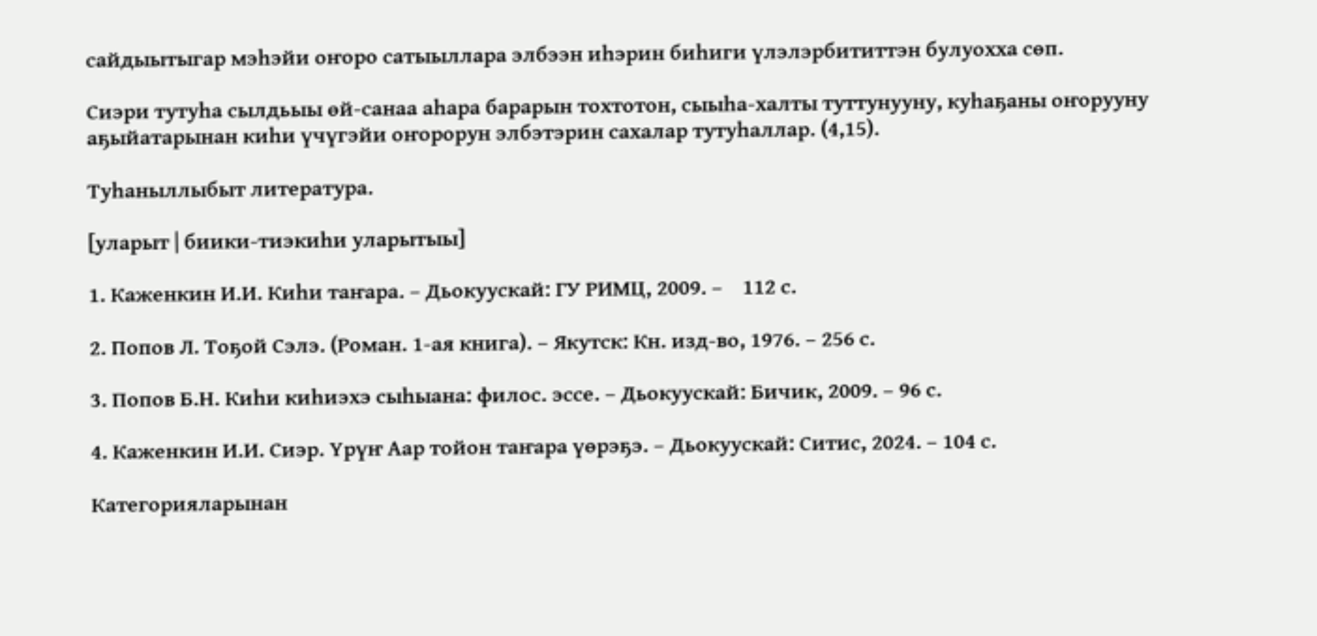сайдыытыгар мэһэйи оҥоро сатыыллара элбээн иһэрин биһиги үлэлэрбититтэн булуохха сөп.

Сиэри тутуһа сылдьыы өй-санаа аһара барарын тохтотон, сыыһа-халты туттунууну, куһаҕаны оҥорууну аҕыйатарынан киһи үчүгэйи оҥорорун элбэтэрин сахалар тутуһаллар. (4,15).

Туһаныллыбыт литература.

[уларыт | биики-тиэкиһи уларытыы]

1. Каженкин И.И. Киһи таҥара. – Дьокуускай: ГУ РИМЦ, 2009. –    112 с.

2. Попов Л. Тоҕой Сэлэ. (Роман. 1-ая книга). – Якутск: Кн. изд-во, 1976. – 256 с.

3. Попов Б.Н. Киһи киһиэхэ сыһыана: филос. эссе. – Дьокуускай: Бичик, 2009. – 96 с.

4. Каженкин И.И. Сиэр. Үрүҥ Аар тойон таҥара үөрэҕэ. – Дьокуускай: Ситис, 2024. – 104 с.

Категорияларынан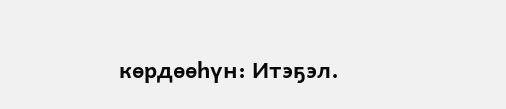көрдөөһүн: Итэҕэл.